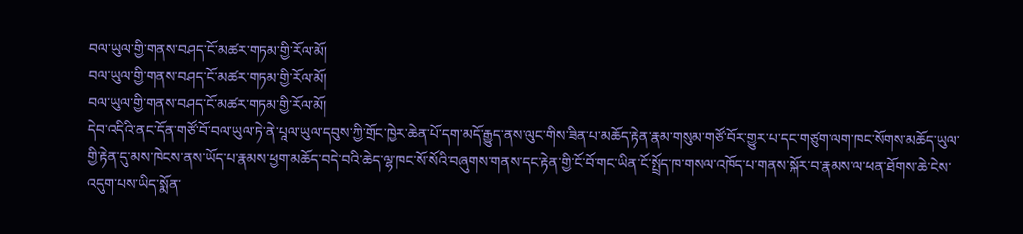བལ་ཡུལ་གྱི་གནས་བཤད་ངོ་མཚར་གཏམ་གྱི་རོལ་མོ།
བལ་ཡུལ་གྱི་གནས་བཤད་ངོ་མཚར་གཏམ་གྱི་རོལ་མོ།
བལ་ཡུལ་གྱི་གནས་བཤད་ངོ་མཚར་གཏམ་གྱི་རོལ་མོ།
དེབ་འདིའི་ནང་དོན་གཙོ་བོ་བལ་ཡུལ་ཏེ་ནེ་པཱལ་ཡུལ་དབུས་ཀྱི་གྲོང་ཁྱེར་ཆེན་པོ་དག་མདོ་རྒྱུད་ནས་ལུང་གིས་ཟིན་པ་མཆོད་རྟེན་རྣམ་གསུམ་གཙོ་བོར་གྱུར་པ་དང་གཙུག་ལག་ཁང་སོགས་མཆོད་ཡུལ་གྱི་རྟེན་དུ་མས་ཁེངས་ནས་ཡོད་པ་རྣམས་ཕྱག་མཆོད་བདེ་བའི་ཆེད་ལྷ་ཁང་སོ་སོའི་བཞུགས་གནས་དང་རྟེན་གྱི་ངོ་བོ་གང་ཡིན་ངོ་སྤྲོད་ཁ་གསལ་འཁོད་པ་གནས་སྐོར་བ་རྣམས་ལ་ཕན་ཐོགས་ཆེ་ངེས་འདུག་པས་ཡིད་སྨོན་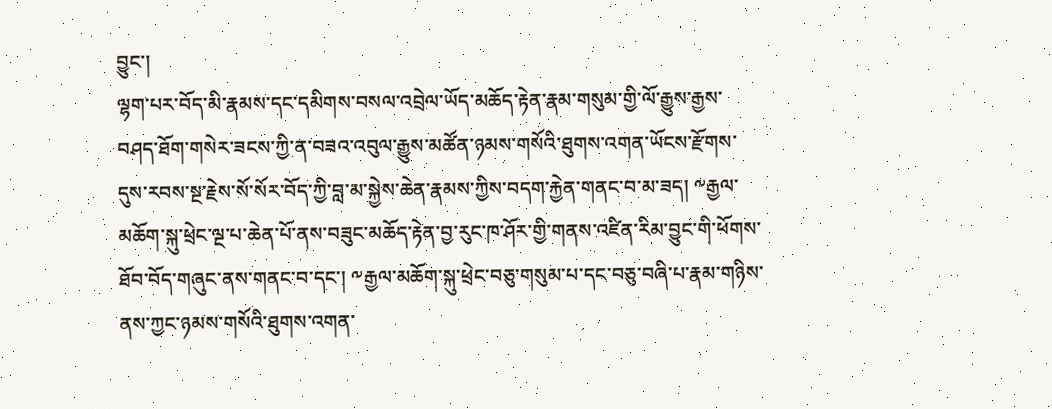བྱུང་།
ལྷག་པར་བོད་མི་རྣམས་དང་དམིགས་བསལ་འབྲེལ་ཡོད་མཆོད་རྟེན་རྣམ་གསུམ་གྱི་ལོ་རྒྱུས་རྒྱས་བཤད་ཐོག་གསེར་ཟངས་ཀྱི་ན་བཟའ་འབུལ་རྒྱུས་མཚོན་ཉམས་གསོའི་ཐུགས་འགན་ཡོངས་རྫོགས་དུས་རབས་སྔ་རྗེས་སོ་སོར་བོད་ཀྱི་བླ་མ་སྐྱེས་ཆེན་རྣམས་ཀྱིས་བདག་རྐྱེན་གནང་བ་མ་ཟད། ༸རྒྱལ་མཆོག་སྐུ་ཕྲེང་ལྔ་པ་ཆེན་པོ་ནས་བཟུང་མཆོད་རྟེན་བྱ་རུང་ཁ་ཤོར་གྱི་གནས་འཛིན་རིམ་བྱུང་གི་ཕོགས་ཐོབ་བོད་གཞུང་ནས་གནང་བ་དང་། ༸རྒྱལ་མཆོག་སྐུ་ཕྲེང་བཅུ་གསུམ་པ་དང་བཅུ་བཞི་པ་རྣམ་གཉིས་ནས་ཀྱང་ཉམས་གསོའི་ཐུགས་འགན་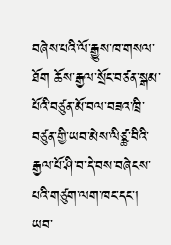བཞེས་པའི་ལོ་རྒྱུས་ཁ་གསལ་ཐོག ཆོས་རྒྱལ་སྲོང་བཙན་སྒམ་པོའི་བཙུན་མོ་བལ་བཟའ་ཁྲི་བཙུན་གྱི་ཡབ་མེས་ལིཙྪ་བིའི་རྒྱལ་པོ་ཤི་བ་དེ་བས་བཞེངས་པའི་གཙུག་ལག་ཁང་དང་། ཡབ་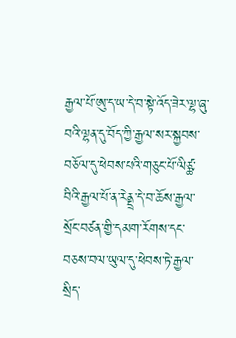རྒྱལ་པོ་ཨུ་ད་ཡ་དེ་བ་སྟེ་འོད་ཟེར་ལྷ་ཞུ་བའི་ལྷན་དུ་བོད་ཀྱི་རྒྱལ་སར་སྐྱབས་བཅོལ་དུ་ཕེབས་པའི་གཅུང་པོ་ལིཙྪ་བིའི་རྒྱལ་པོ་ན་རེནྡྲ་དེ་བ་ཆོས་རྒྱལ་སྲོང་བཙན་གྱི་དམག་རོགས་དང་བཅས་བལ་ཡུལ་དུ་ཕེབས་ཏེ་རྒྱལ་སྲིད་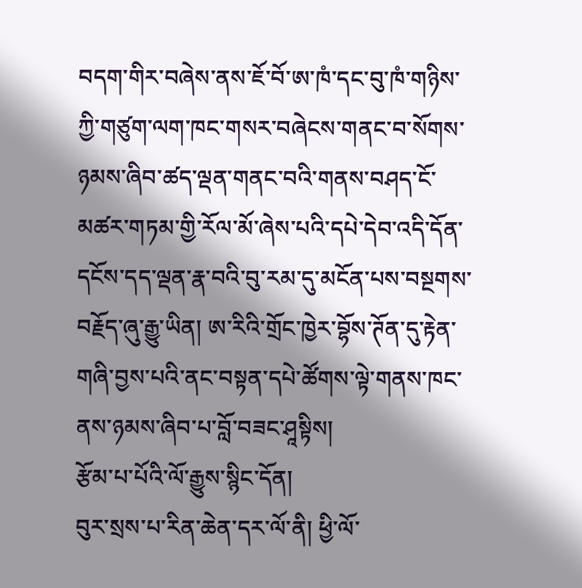བདག་གིར་བཞེས་ནས་ཇོ་བོ་ཨ་ཁཾ་དང་བུ་ཁཾ་གཉིས་ཀྱི་གཙུག་ལག་ཁང་གསར་བཞེངས་གནང་བ་སོགས་ཉམས་ཞིབ་ཚད་ལྡན་གནང་བའི་གནས་བཤད་ངོ་མཚར་གཏམ་གྱི་རོལ་མོ་ཞེས་པའི་དཔེ་དེབ་འདི་དོན་དངོས་དད་ལྡན་རྣ་བའི་བུ་རམ་དུ་མངོན་པས་བསྔགས་བརྗོད་ཞུ་རྒྱུ་ཡིན། ཨ་རིའི་གྲོང་ཁྱེར་བྷོས་ཊོན་དུ་རྟེན་གཞི་བྱས་པའི་ནང་བསྟན་དཔེ་ཚོགས་ལྟེ་གནས་ཁང་ནས་ཉམས་ཞིབ་པ་བློ་བཟང་ཤཱསྟིས།
རྩོམ་པ་པོའི་ལོ་རྒྱུས་སྙིང་དོན།
བུར་སྲས་པ་རིན་ཆེན་དར་ལོ་ནི། ཕྱི་ལོ་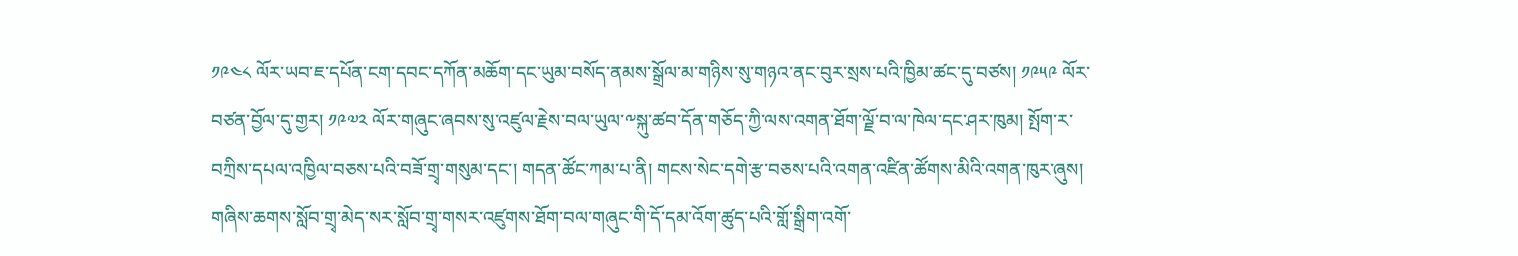༡༩༤༨ ལོར་ཡབ་ཇ་དཔོན་ངག་དབང་དཀོན་མཆོག་དང་ཡུམ་བསོད་ནམས་སྒྲོལ་མ་གཉིས་སུ་གཉའ་ནང་བུར་སྲས་པའི་ཁྱིམ་ཚང་དུ་བཙས། ༡༩༥༩ ལོར་བཙན་བྱོལ་དུ་གྱར། ༡༩༧༢ ལོར་གཞུང་ཞབས་སུ་འཛུལ་རྗེས་བལ་ཡུལ་༸སྐུ་ཚབ་དོན་གཅོད་ཀྱི་ལས་འགན་ཐོག་ལྗོ་བ་ལ་ཁེལ་དང་ཤར་ཁུམ། སྤོག་ར་བཀྲིས་དཔལ་འཁྱིལ་བཅས་པའི་བཟོ་གྲྭ་གསུམ་དང་། གདན་ཚོང་ཀམ་པ་ནི། གངས་སེང་དགེ་རྩ་བཅས་པའི་འགན་འཛིན་ཚོགས་མིའི་འགན་ཁུར་ཞུས། གཞིས་ཆགས་སློབ་གྲྭ་མེད་སར་སློབ་གྲྭ་གསར་འཛུགས་ཐོག་བལ་གཞུང་གི་དོ་དམ་འོག་ཚུད་པའི་གློ་སྒྲིག་འགོ་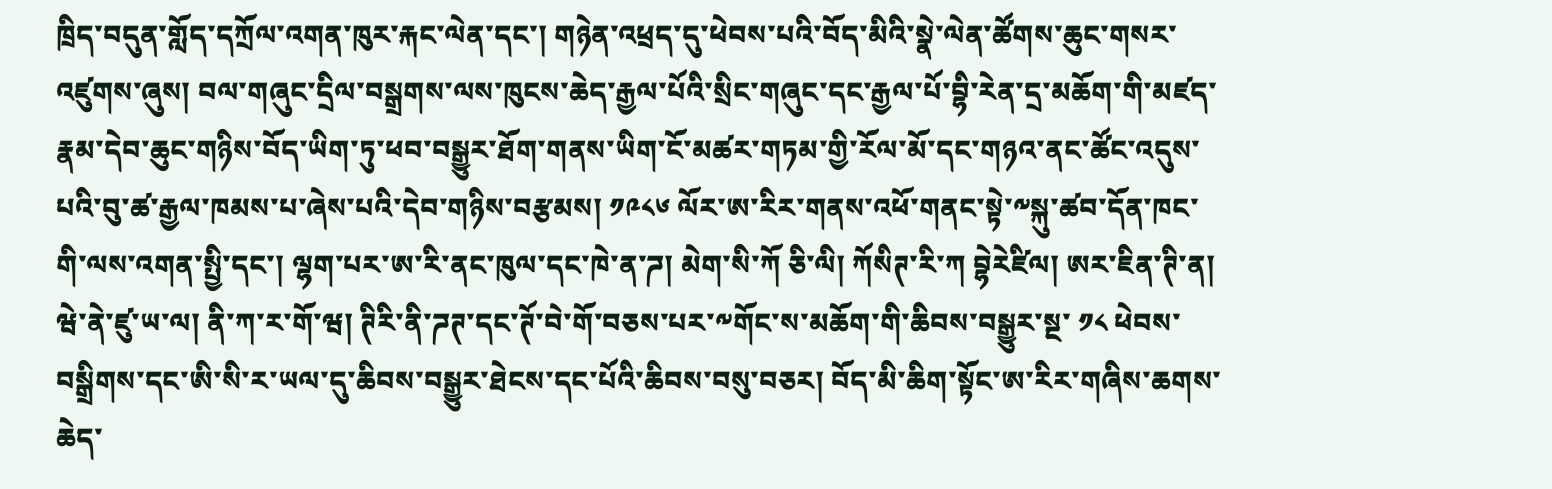ཁྲིད་བདུན་གློད་དཀྲོལ་འགན་ཁུར་རྐང་ལེན་དང་། གཉེན་འཕྲད་དུ་ཕེབས་པའི་བོད་མིའི་སྣེ་ལེན་ཚོགས་ཆུང་གསར་འཛུགས་ཞུས། བལ་གཞུང་དྲིལ་བསྒྲགས་ལས་ཁུངས་ཆེད་རྒྱལ་པོའི་སྲིང་གཞུང་དང་རྒྱལ་པོ་བྷི་རེན་དྲ་མཆོག་གི་མཛད་རྣམ་དེབ་ཆུང་གཉིས་བོད་ཡིག་ཏུ་ཕབ་བསྒྱུར་ཐོག་གནས་ཡིག་ངོ་མཚར་གཏམ་གྱི་རོལ་མོ་དང་གཉའ་ནང་ཚོང་འདུས་པའི་བུ་ཚ་རྒྱལ་ཁམས་པ་ཞེས་པའི་དེབ་གཉིས་བརྩམས། ༡༩༨༦ ལོར་ཨ་རིར་གནས་འཕོ་གནང་སྟེ་༸སྐུ་ཚབ་དོན་ཁང་གི་ལས་འགན་སྤྱི་དང་། ལྷག་པར་ཨ་རི་ནང་ཁུལ་དང་ཁེ་ན་ཌ། མེག་སི་ཀོ ཅི་ལི། ཀོསིཊ་རི་ཀ བྷེརེཛིལ། ཨར་ཇིན་ཊི་ན། ཝེ་ནེ་ཛུ་ཡ་ལ། ནི་ཀ་ར་གོ་ཝ། ཊིརི་ནི་ཌཊ་དང་ཊོ་བེ་གོ་བཅས་པར་༸གོང་ས་མཆོག་གི་ཆིབས་བསྒྱུར་སྔ་ ༡༨ ཕེབས་བསྒྲིགས་དང་ཨི་སི་ར་ཡལ་དུ་ཆིབས་བསྒྱུར་ཐེངས་དང་པོའི་ཆིབས་བསུ་བཅར། བོད་མི་ཆིག་སྟོང་ཨ་རིར་གཞིས་ཆགས་ཆེད་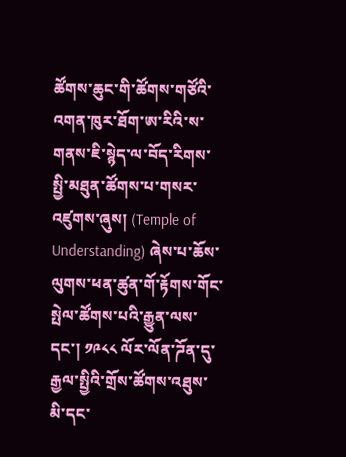ཚོགས་ཆུང་གི་ཚོགས་གཙོའི་འགན་ཁུར་ཐོག་ཨ་རིའི་ས་གནས་ཇི་སྙེད་ལ་བོད་རིགས་སྤྱི་མཐུན་ཚོགས་པ་གསར་འཛུགས་ཞུས། (Temple of Understanding) ཞེས་པ་ཆོས་ལུགས་ཕན་ཚུན་གོ་རྟོགས་གོང་སྤེལ་ཚོགས་པའི་རྒྱུན་ལས་དང་། ༡༩༨༨ ལོར་ལོན་ཌོན་དུ་རྒྱལ་སྤྱིའི་གྲོས་ཚོགས་འཐུས་མི་དང་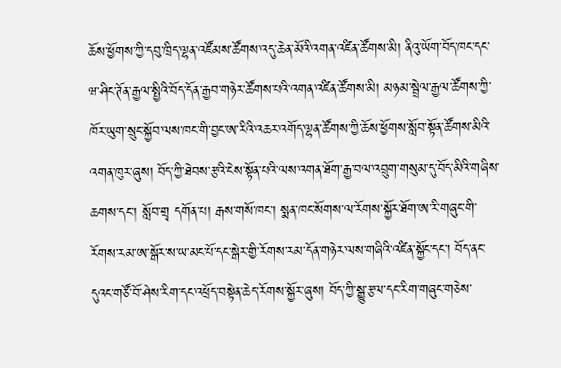ཆོས་ཕྱོགས་ཀྱི་དབུ་ཁྲིད་ལྷན་འཛོམས་ཚོགས་འདུ་ཆེན་མོའི་འགན་འཛིན་ཚོགས་མི། ནིའུ་ཡོག་བོད་ཁང་དང་ཝ་ཤིང་ཊོན་རྒྱལ་སྤྱིའི་བོད་དོན་རྒྱབ་གཉེར་ཚོགས་པའི་འགན་འཛིན་ཚོགས་མི། མཉམ་སྦྲེལ་རྒྱལ་ཚོགས་ཀྱི་ཁོར་ཡུག་སྲུང་སྐྱོབ་ལས་ཁང་གི་བྱང་ཨ་རིའི་འཆར་འགོད་ལྷན་ཚོགས་ཀྱི་ཆོས་ཕྱོགས་སློབ་སྟོན་ཚོགས་མིའི་འགན་ཁུར་ཞུས། བོད་ཀྱི་ཐེབས་རྩའི་ངེས་སྟོན་པའི་ལས་འགན་ཐོག་རྒྱ་བལ་འབྲུག་གསུམ་དུ་བོད་མིའི་གཞིས་ཆགས་དང་། སློབ་གྲྭ དགོན་པ། རྒས་གསོ་ཁང་། སྨན་ཁང་སོགས་ལ་རོགས་སྐྱོར་ཐོག་ཨ་རི་གཞུང་གི་རོགས་རམ་ཨ་སྒོར་ས་ཡ་མང་པོ་དང་སྒེར་གྱི་རོགས་རམ་དོན་གཉེར་ལས་གཞིའི་འཛིན་སྐྱོང་དང་། བོད་ནང་དུའང་གཙོ་བོ་ཤེས་རིག་དང་འཕྲོད་བསྟེན་ཆེད་རོགས་སྐྱོར་ཞུས། བོད་ཀྱི་སྒྱུ་རྩལ་དང་རིག་གཞུང་གཅེས་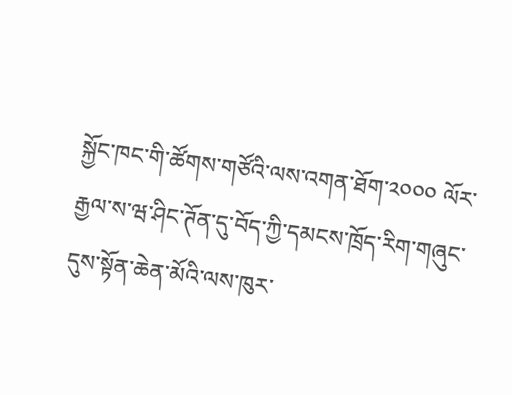སྐྱོང་ཁང་གི་ཚོགས་གཙོའི་ལས་འགན་ཐོག་༢༠༠༠ ལོར་རྒྱལ་ས་ཝ་ཤིང་ཊོན་དུ་བོད་ཀྱི་དམངས་ཁྲོད་རིག་གཞུང་དུས་སྟོན་ཆེན་མོའི་ལས་ཁུར་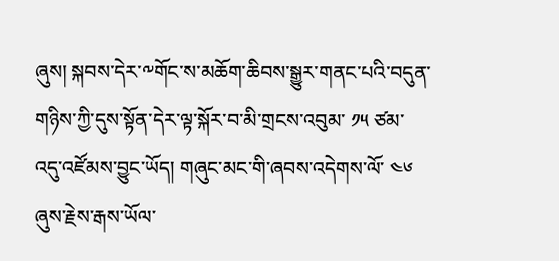ཞུས། སྐབས་དེར་༸གོང་ས་མཆོག་ཆིབས་སྒྱུར་གནང་པའི་བདུན་གཉིས་ཀྱི་དུས་སྟོན་དེར་ལྟ་སྐོར་བ་མི་གྲངས་འབུམ་ ༡༥ ཙམ་འདུ་འཛོམས་བྱུང་ཡོད། གཞུང་མང་གི་ཞབས་འདེགས་ལོ་ ༤༦ ཞུས་རྗེས་རྒས་ཡོལ་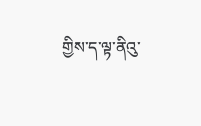གྱིས་ད་ལྟ་ནིའུ་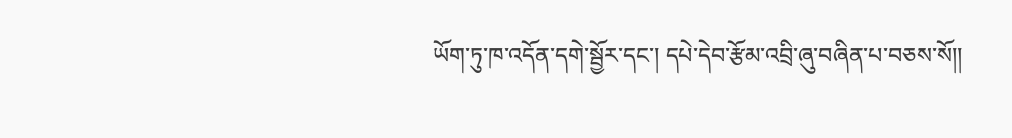ཡོག་ཏུ་ཁ་འདོན་དགེ་སྦྱོར་དང་། དཔེ་དེབ་རྩོམ་འབྲི་ཞུ་བཞིན་པ་བཅས་སོ།།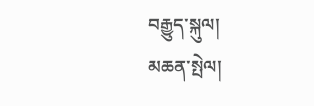བརྒྱུད་སྐུལ།
མཆན་སྤེལ།